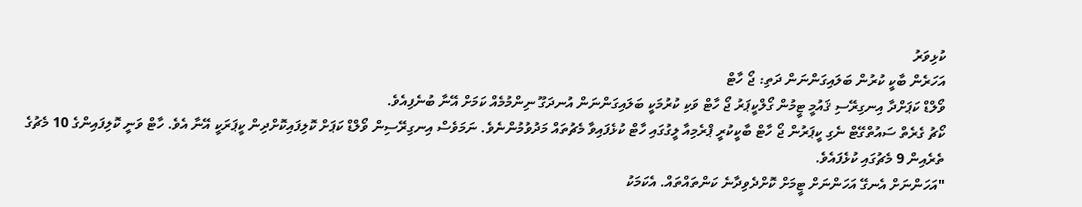ކުޅިވަރު
އަހަރެން ބާކީ ކުރުން ބަލައިގަންނަން ދަތި: ޖޯ ހާޓް
ވޯލްޑް ކަޕަށްދާ އިނގިރޭސި ޤައުމީ ޓީމުން ގޯލްކީޕަރު ޖޯ ހާޓް ވަކި ކުރުމަކީ ބަލައިގަންނަން އުނދަގޫ ނިންމުމެއް ކަމަށް އޭނާ ބުނެފިއެވެ.
ކޯޗު ގެރެތް ސައުތްގޭޓް ނެގި ކީޕަރުން ޖޯ ހާޓް ބާކީކުރީ ޕްރެމިއާ ލީގުގައި ހާޓް ކުޅެފައިވާ މެޗުތައް މަދުވުމުންނެވެ. ނަމަވެސް އިނގިރޭސިން ވޯލްޑް ކަޕަށް ކޮލިފައިކޮށްދިން ކީޕަރަކީ އޭނާ އެވެ. ހާޓް ވަނީ ކޮލިފައިންގެ 10 މެޗުގެ ތެރެއިން 9 މެޗުގައި ކުޅެފައެވެ.
"އަހަންނަށް އެނގޭ އަހަންނަށް ޓީމަށް ކޮށްދެވިދާނެ ކަންތައްތައް. އެކަމަކު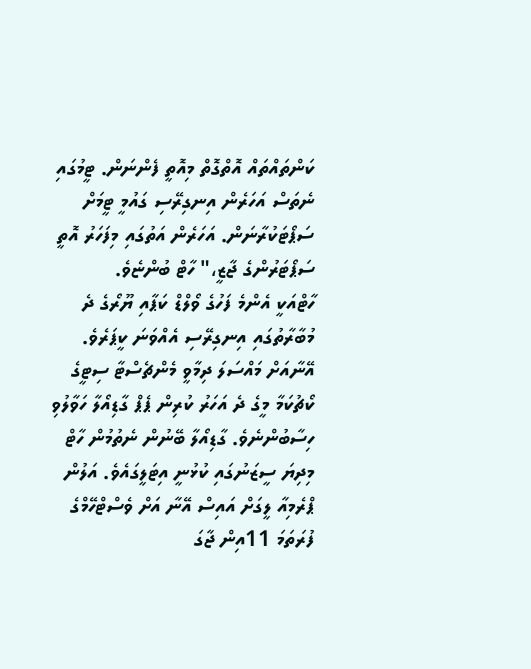ކަންތައްތައް އޮތްގޮތް މިއޮތީ ފެންނަން. ޓީމުގައި ނެތަސް އަހަރެން އިނގިރޭސި ގައުމީ ޓީމަށް ސަޕޯޓަކުރާނަން. އަހަރެން އަތުގައި މިފަހަރު އޮތީ ސަޕޯޓަރުންގެ ޖާޒީ،" ހާޓް ބުންޏެވެ.
ހާޓްއަކީ އެންމެ ފަހުގެ ވޯލްޑް ކަޕާއި ޔޫރޯގެ ދެ މުބާރާތުގައި އިނގިރޭސި އެއްވަނަ ކީޕަރެވެ. އޭނާއަށް މައްސަލަ ދިމާވީ މެންޗެސްޓާ ސިޓީގެ ކޯޗުކަމާ މީގެ ދެ އަހަރު ކުރިން ޕެޕް ގާޑިއޯލާ ހަވާލުވި ހިސާބުންނެވެ. ގާޑިއޯލާ ބޭނުން ނެތުމުން ހާޓް މިދިޔަ ސީޒަނުގައި ކުޅުނީ އިޓަލީގައެވެ. އަލުން ޕްރެމިއާ ލީގަށް އައިސް އޭނާ އަށް ވެސްޓްހޭމްގެ ފުރަތަމަ 11އިން ޖާގަ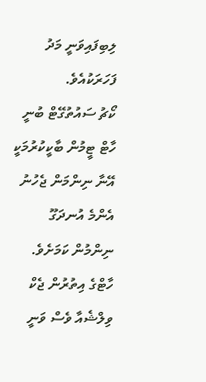ލިބިފައިވަނީ މަދު ފަހަރަކުއެވެ.
ކޯޗު ސައުތުގޭޓް ބުނީ ހާޓް ޓީމުން ބާކީކުރުމަކީ އޭނާ ނިންމަން ޖެހުނު އެންމެ އުނދަގޫ ނިންމުން ކަމަށެވެ. ހާޓްގެ އިތުރުން ޖެކް ވިލްޝެއާ ވެސް ވަނީ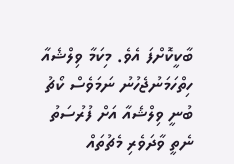ބާކީކޮށްފަ އެވެ. މިކަމާ ވިލްޝެއާ ހިތްހަމަނުޖެހުނު ނަމަވެސް ކޯޗު ބުނީ ވިލްޝެއާ އަށް ފުރުސަތު ނެތީ ވާދަވެރި މެޗުތައް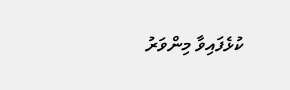ކުޅެފައިވާ މިންވަރު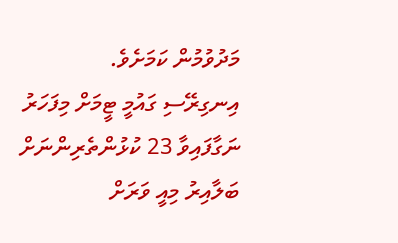މަދުވުމުން ކަމަށެވެ.
އިނގިރޭސި ގައުމީ ޓީމަށް މިފަހަރު ނަގާފައިވާ 23 ކުޅުންތެރިންނަށް ބަލާއިރު މިއީ ވަރަށް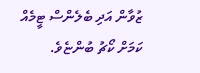ޒުވާން އަދި ބެލެންސް ޓީމެއް ކަމަށް ކޯޗު ބުންޏެވެ.